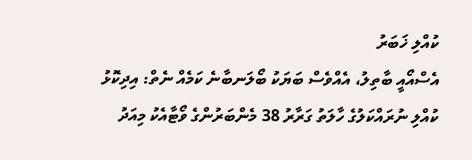ކުއްލި ޚަބަރު
އެސްއޯއީ ބާތިލު، އެއްވެސް ބަޔަކު ބޯލަނބާނެ ކަމެއް ނެތް: އިދިކޮޅު
ކުއްލި ނުރައްކަލުގެ ހާލަތު ގަރާރު 38 މެންބަރުންގެ ވޯޓާއެކު މިއަދު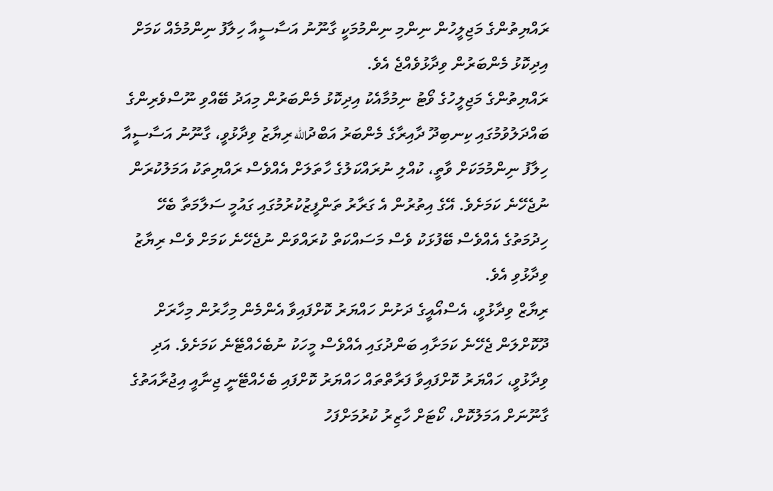ރައްޔިތުންގެ މަޖިލީހުން ނިންމި ނިންމުމަކީ ގާނޫނު އަސާސީއާ ހިލާފު ނިންމުމެއް ކަމަށް އިދިކޮޅު މެންބަރުން ވިދާޅުވެއްޖެ އެވެ.
ރައްޔިތުންގެ މަޖިލީހުގެ ވޯޓު ނިމުމާއެކު އިދިކޮޅު މެންބަރުން މިއަދު ބޭއްވި ނޫސްވެރިންގެ ބައްދަލުވުމުގައި ކިނބިދޫ ދާއިރާގެ މެންބަރު އަބްދުالله ރިޔާޒު ވިދާޅުވީ، ގާނޫނު އަސާސީއާ ހިލާފު ނިންމުމަކަށް ވާތީ، ކުއްލި ނުރައްކަލުގެ ހާތަލަށް އެއްވެސް ރައްޔިތަކު އަމަލުކުރަން ނުޖެހޭނެ ކަމަށެވެ. އޭގެ އިތުރުން އެ ގަރާރު ތަންފީޒުކުރުމުގައި ގައުމީ ސަލާމަތާ ބެހޭ ހިދުމަތުގެ އެއްވެސް ބޭފުޅަކު ވެސް މަސައްކަތް ކުރައްވަން ނުޖެހޭނެ ކަމަށް ވެސް ރިޔާޒު ވިދާޅުވި އެވެ.
ރިޔާޒް ވިދާޅުވީ، އެސްއޯއީގެ ދަށުން ހައްޔަރު ކޮށްފައިވާ އެންމެން މިހާރުން މިހާރަށް ދޫކޮށްލަން ޖެހޭނެ ކަމަށާއި ބަންދުގައި އެއްވެސް މީހަކު ނުބެހެއްޓޭނެ ކަމަށެވެ. އަދި ވިދާޅުވީ، ހައްޔަރު ކޮށްފައިވާ ފަރާތްތައް ހައްޔަރު ކޮށްފައި ބެހެއްޓޭނީ ޖިނާއީ އިޖުރާއަތުގެ ގާނޫނަށް އަމަލުކޮށް، ކޯޓަށް ހާޒިރު ކުރުމަށްފަހު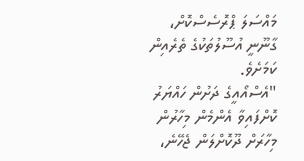މައްސަލަ ޕްރޮސެސްކޮށް، ގާނޫނީ އުސޫލުތަކުގެ ތެރެއިން ކަމަށެވެ.
"އެސްއޯއީގެ ދަށުން ހައްޔަރު ކޮށްފައިވާ އެންމެން މިހާރުން މިހާރަށް ދޫކޮށްލަން ޖެހޭނެ،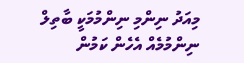މިއަދު ނިންމި ނިންމުމަކީ ބާތިލް ނިންމުމެއް އެހެން ކަމުން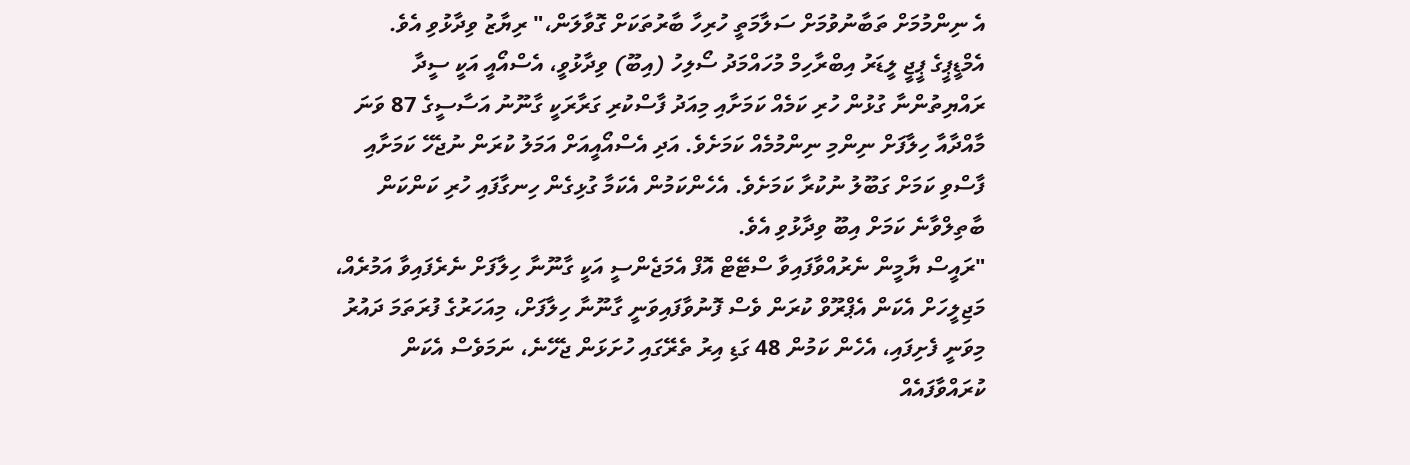އެ ނިންމުމަށް ތަބާނުވުމަށް ސަލާމަތީ ހުރިހާ ބާރުތަކަށް ގޮވާލަން،" ރިޔާޒު ވިދާޅުވި އެވެ.
އެމްޑީޕީގެ ޕީޖީ ލީޑަރު އިބްރާހިމް މުހައްމަދު ސޯލިހު (އިބޫ) ވިދާޅުވީ، އެސްއޯއީ އަކީ ސީދާ ރައްޔިތުންނާ ގުޅުން ހުރި ކަމެއް ކަމަށާއި މިއަދު ފާސްކުރި ގަރާރަކީ ގާނޫނު އަސާސީގެ 87 ވަނަ މާއްދާއާ ހިލާފަށް ނިންމި ނިންމުމެއް ކަމަށެވެ. އަދި އެސްއޯއީއަށް އަމަލު ކުރަން ނުޖެހޭ ކަމަށާއި ފާސްވި ކަމަށް ގަބޫލު ނުކުރާ ކަމަށެވެ. އެހެންކަމުން އެކަމާ ގުޅިގެން ހިނގާފައި ހުރި ކަންކަން ބާތިލްވާނެ ކަމަށް އިބޫ ވިދާޅުވި އެވެ.
"ރައީސް ޔާމީން ނެރުއްވާފައިވާ ސްޓޭޓް އޮފް އެމަޖެންސީ އަކީ ގާނޫނާ ހިލާފަށް ނެރެފައިވާ އަމުރެއް، މަޖިލީހަށް އެކަން އެޕްރޫވް ކުރަން ވެސް ފޮނުވާފައިވަނީ ގާނޫނާ ހިލާފަށް، މިއަހަރުގެ ފުރަތަމަ ދައުރު މިވަނީ ފެށިފައި، އެހެން ކަމުން 48 ގަޑި އިރު ތެރޭގައި ހުށަޅަން ޖެހޭނެ، ނަމަވެސް އެކަން ކުރައްވާފައެއް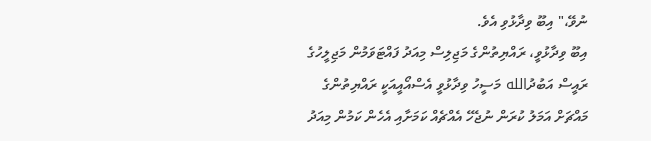ނުވޭ،" އިބޫ ވިދާޅުވި އެވެ.
އިބޫ ވިދާޅުވީ، ރައްޔިތުންގެ މަޖިލިސް މިއަދު ފައްޓަވަމުން މަޖިލީހުގެ ރައީސް އަބުދުالله މަސީހު ވިދާޅުވީ އެސްއޯއީއަކީ ރައްޔިތުންގެ މައްޗަށް އަމަލު ކުރަން ނުޖެހޭ އެއްޗެއް ކަމަށާއި އެހެން ކަމުން މިއަދު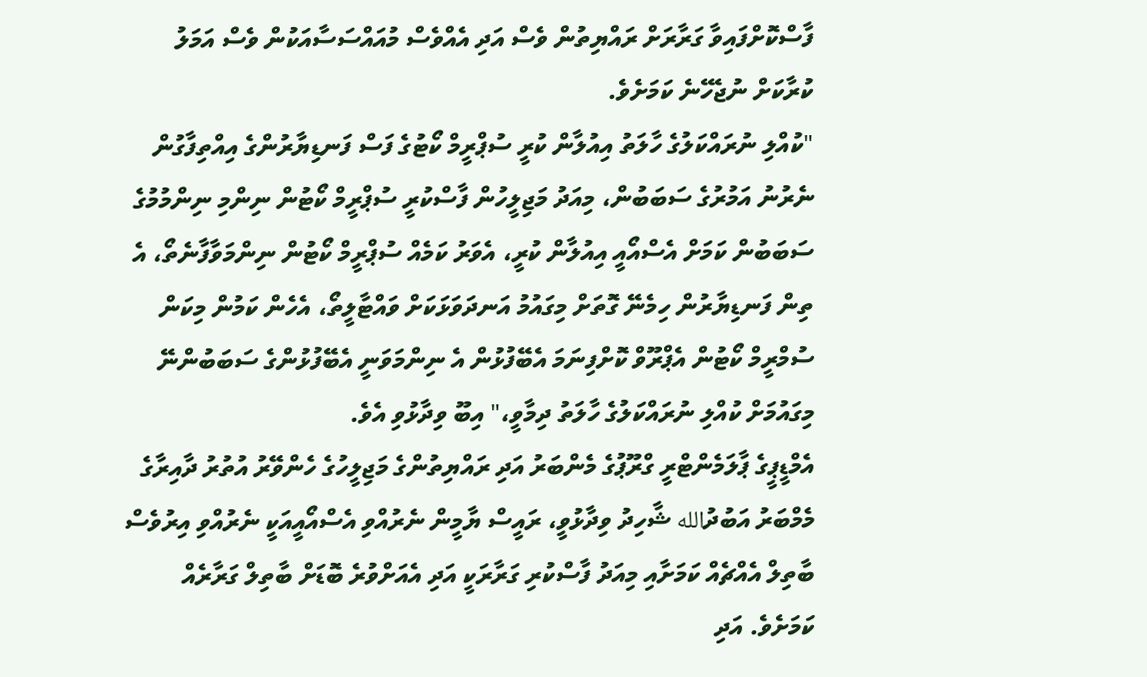ފާސްކޮށްފައިވާ ގަރާރަށް ރައްޔިތުން ވެސް އަދި އެއްވެސް މުއައްސަސާއަކުން ވެސް އަމަލު ކުރާކަށް ނުޖެހޭނެ ކަމަށެވެ.
"ކުއްލި ނުރައްކަލުގެ ހާލަތު އިއުލާން ކުރީ ސުޕްރީމް ކޯޓުގެ ފަސް ފަނޑިޔާރުންގެ އިއްތިފާގުން ނެރުނު އަމުރުގެ ސަބަބުން، މިއަދު މަޖިލީހުން ފާސްކުރީ ސުޕްރީމް ކޯޓުން ނިންމި ނިންމުމުގެ ސަބަބުން ކަމަށް އެސްއޯއީ އިއުލާން ކުރީ، އެވަރު ކަމެއް ސުޕްރީމް ކޯޓުން ނިންމަވާފާނެތޯ، އެ ތިން ފަނޑިޔާރުން ހިމެނޭ ގޮތަށް މިގައުމު އަނދަވަޅަކަށް ވައްޓާލީތޯ، އެހެން ކަމުން މިކަން ސުމްރީމް ކޯޓުން އެޕްރޫވް ކޮށްފިނަމަ އެބޭފުޅުން އެ ނިންމަވަނީ އެބޭފުޅުންގެ ސަބަބުންނޭ މިގައުމަށް ކުއްލި ނުރައްކަލުގެ ހާލަތު ދިމާވީ،" އިބޫ ވިދާޅުވި އެވެ.
އެމްޑީޕީގެ ޕާލަމެންޓްރީ ގްރޫޕުގެ މެންބަރު އަދި ރައްޔިތުންގެ މަޖިލީހުގެ ހެންވޭރު އުތުރު ދާއިރާގެ މެމްބަރު އަބުދުالله ޝާހިދު ވިދާޅުވީ، ރައީސް ޔާމީން ނެރުއްވި އެސްއޯއީއަކީ ނެރުއްވި އިރުވެސް ބާތިލް އެއްޗެއް ކަމަށާއި މިއަދު ފާސްކުރި ގަރާރަކީ އަދި އެއަށްވުރެ ބޮޑަށް ބާތިލް ގަރާރެއް ކަމަށެވެ. އަދި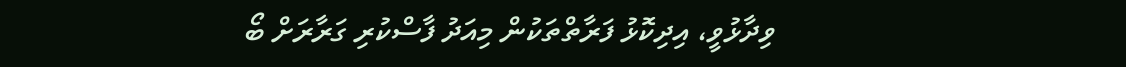ވިދާޅުވީ، އިދިކޮޅު ފަރާތްތަކުން މިއަދު ފާސްކުރި ގަރާރަށް ބޯ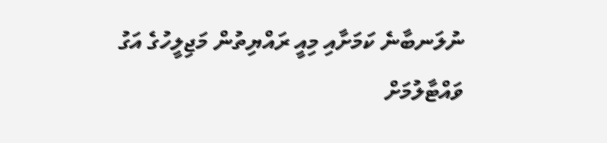ނުލަނބާނެ ކަމަށާއި މިއީ ރައްޔިތުން މަޖިލީހުގެ އަގު ވައްޓާލުމަށް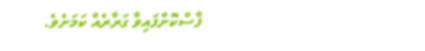ފާސްކޮށްފައިވާ ގަރާރެއް ކަމަށެވެ.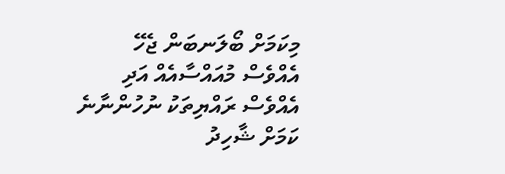މިކަމަށް ބޯލަނބަން ޖެހޭ އެއްވެސް މުއައްސާއެއް އަދި އެއްވެސް ރައްޔިތަކު ނުހުންނާނެ ކަމަށް ޝާހިދު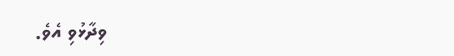ވިދާޅުވި އެވެ.